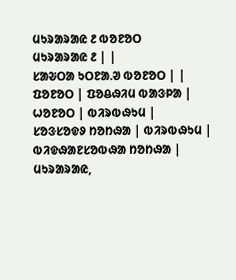ᱢᱩᱨᱟᱨᱟᱭ ᱒ ᱵᱚᱱᱚᱛ
ᱢᱩᱨᱟᱨᱟᱭ ᱒ | |
ᱥᱟᱶᱛᱟ ᱩᱛᱱᱟᱹᱣ ᱵᱚᱱᱚᱛ | |
ᱯᱚᱱᱚᱛ | ᱯᱚᱪᱷᱤᱢ ᱵᱟᱝᱞᱟ |
ᱦᱚᱱᱚᱛ | ᱵᱤᱨᱵᱷᱩᱢ |
ᱥᱚᱝᱥᱚᱫᱽ ᱴᱚᱴᱷᱟ | ᱵᱤᱨᱵᱷᱩᱢ |
ᱵᱤᱫᱷᱟᱱᱥᱚᱵᱷᱟ ᱴᱚᱴᱷᱟ | ᱢᱩᱨᱟᱨᱟᱭ,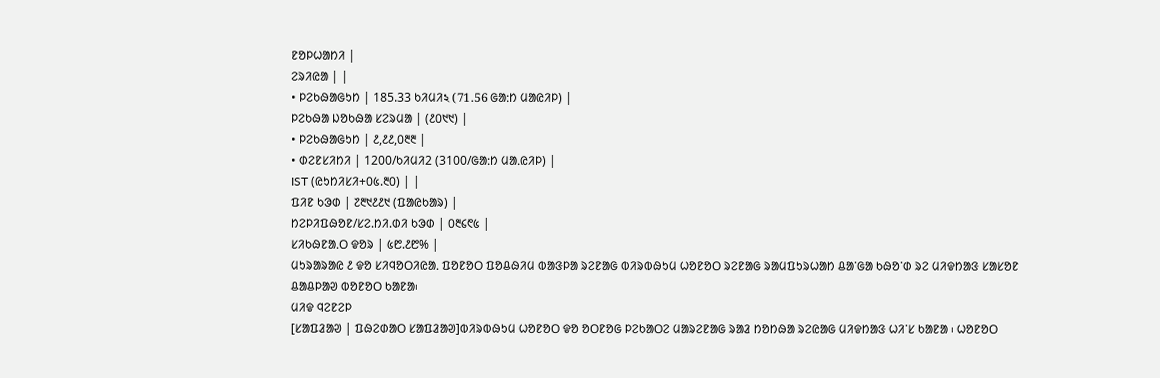ᱱᱚᱞᱦᱟᱴᱤ |
ᱮᱨᱤᱭᱟ | |
• ᱞᱮᱠᱷᱟᱜᱩᱴ | 185.33 ᱠᱤᱢᱤ২ (71.56 ᱜᱟᱺᱴ ᱢᱟᱭᱤᱞ) |
ᱞᱮᱠᱷᱟ ᱡᱚᱠᱷᱟ ᱥᱮᱨᱢᱟ | (᱒᱐᱑᱑) |
• ᱞᱮᱠᱷᱟᱜᱩᱴ | ᱒,᱒᱒,᱐᱓᱓ |
• ᱰᱮᱱᱥᱤᱴᱤ | 1200/ᱠᱤᱢᱤ2 (3100/ᱜᱟᱺᱴ ᱢᱟᱹᱭᱤᱞ) |
IST (ᱭᱩᱴᱤᱥᱤ+᱐᱕.᱓᱐) | |
ᱯᱤᱱ ᱠᱳᱰ | ᱗᱓᱑᱒᱒᱑ (ᱯᱟᱭᱠᱟᱨ) |
ᱴᱮᱞᱤᱯᱷᱚᱱ/ᱥᱮ.ᱴᱤ.ᱰᱤ ᱠᱳᱰ | ᱐᱓᱔᱖᱕ |
ᱥᱤᱠᱷᱱᱟᱹᱛ ᱫᱚᱨ | ᱕᱘.᱒᱘% |
ᱢᱩᱨᱟᱨᱟᱭ ᱒ ᱫᱚ ᱥᱤᱧᱚᱛᱤᱭᱟᱹ ᱯᱚᱱᱚᱛ ᱯᱚᱪᱷᱤᱢ ᱵᱟᱝᱞᱟ ᱨᱮᱱᱟᱜ ᱵᱤᱨᱵᱷᱩᱢ ᱦᱚᱱᱚᱛ ᱨᱮᱱᱟᱜ ᱨᱟᱢᱯᱩᱨᱦᱟᱴ ᱪᱟᱸᱜᱟ ᱠᱷᱚᱸᱰ ᱨᱮ ᱢᱤᱫᱴᱟᱝ ᱥᱟᱥᱚᱱ ᱪᱟᱪᱞᱟᱣ ᱵᱚᱱᱚᱛ ᱠᱟᱱᱟ᱾
ᱢᱤᱫ ᱧᱮᱱᱮᱞ
[ᱥᱟᱯᱲᱟᱣ | ᱯᱷᱮᱰᱟᱛ ᱥᱟᱯᱲᱟᱣ]ᱵᱤᱨᱵᱷᱩᱢ ᱦᱚᱱᱚᱛ ᱫᱚ ᱚᱛᱱᱚᱜ ᱞᱮᱠᱟᱛᱮ ᱢᱟᱨᱮᱱᱟᱜ ᱨᱟᱲ ᱴᱚᱴᱷᱟ ᱨᱮᱭᱟᱜ ᱢᱤᱫᱴᱟᱝ ᱦᱤᱸᱥ ᱠᱟᱱᱟ ᱾ ᱦᱚᱱᱚᱛ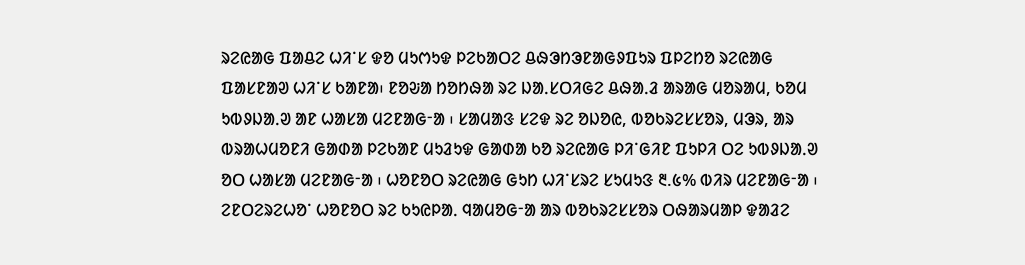ᱨᱮᱭᱟᱜ ᱯᱟᱪᱮ ᱦᱤᱸᱥ ᱫᱚ ᱢᱩᱬᱩᱫ ᱞᱮᱠᱟᱛᱮ ᱪᱷᱳᱴᱳᱱᱟᱜᱽᱯᱩᱨ ᱯᱞᱮᱴᱚ ᱨᱮᱭᱟᱜ ᱯᱟᱥᱱᱟᱣ ᱦᱤᱸᱥ ᱠᱟᱱᱟ᱾ ᱱᱚᱶᱟ ᱴᱚᱴᱷᱟ ᱨᱮ ᱡᱟᱹᱥᱛᱤᱜᱮ ᱪᱷᱟᱹᱲ ᱟᱨᱟᱜ ᱢᱚᱨᱟᱢ, ᱠᱚᱢ ᱩᱵᱽᱡᱟᱹᱣ ᱟᱱ ᱦᱟᱥᱟ ᱢᱮᱱᱟᱜᱼᱟ ᱾ ᱥᱟᱢᱟᱝ ᱥᱮᱫ ᱨᱮ ᱚᱡᱚᱭ, ᱵᱚᱠᱨᱮᱥᱥᱚᱨ, ᱢᱳᱨ, ᱟᱨ ᱵᱨᱟᱦᱢᱚᱱᱤ ᱜᱟᱰᱟ ᱞᱮᱠᱟᱱ ᱢᱩᱲᱩᱫ ᱜᱟᱰᱟ ᱠᱚ ᱨᱮᱭᱟᱜ ᱞᱤᱸᱜᱤᱱ ᱯᱩᱞᱤ ᱛᱮ ᱩᱵᱽᱡᱟᱹᱣ ᱚᱛ ᱦᱟᱥᱟ ᱢᱮᱱᱟᱜᱼᱟ ᱾ ᱦᱚᱱᱚᱛ ᱨᱮᱭᱟᱜ ᱜᱩᱴ ᱦᱤᱸᱥᱨᱮ ᱥᱩᱢᱩᱝ ᱓.᱕% ᱵᱤᱨ ᱢᱮᱱᱟᱜᱼᱟ ᱾ ᱮᱱᱛᱮᱨᱮᱦᱚᱸ ᱦᱚᱱᱚᱛ ᱨᱮ ᱠᱩᱭᱞᱟᱹ ᱧᱟᱢᱚᱜᱼᱟ ᱟᱨ ᱵᱚᱠᱨᱮᱥᱥᱚᱨ ᱛᱷᱟᱨᱢᱟᱞ ᱫᱟᱲᱮ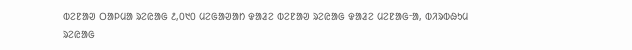ᱵᱮᱱᱟᱣ ᱛᱟᱞᱢᱟ ᱨᱮᱭᱟᱜ ᱒,᱐᱑᱐ ᱢᱮᱜᱟᱣᱟᱴ ᱫᱟᱲᱮ ᱵᱮᱱᱟᱣ ᱨᱮᱭᱟᱜ ᱫᱟᱲᱮ ᱢᱮᱱᱟᱜᱼᱟ, ᱵᱤᱨᱵᱷᱩᱢ ᱨᱮᱭᱟᱜ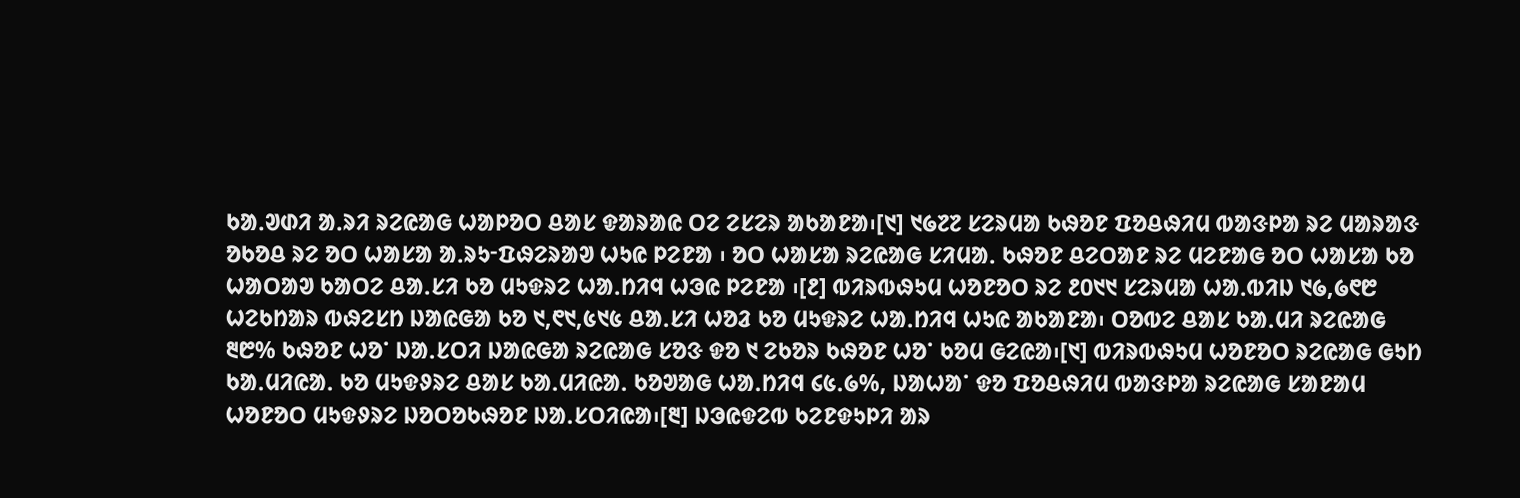ᱠᱟᱹᱣᱰᱤ ᱟᱹᱨᱤ ᱨᱮᱭᱟᱜ ᱦᱟᱞᱚᱛ ᱪᱟᱥ ᱫᱟᱨᱟᱭ ᱛᱮ ᱮᱥᱮᱨ ᱟᱠᱟᱱᱟ᱾[᱑] ᱑᱙᱗᱗ ᱥᱮᱨᱢᱟ ᱠᱷᱚᱱ ᱯᱚᱪᱷᱤᱢ ᱵᱟᱝᱞᱟ ᱨᱮ ᱢᱟᱨᱟᱝ ᱚᱠᱚᱪ ᱨᱮ ᱚᱛ ᱦᱟᱥᱟ ᱟᱹᱨᱩᱼᱯᱷᱮᱨᱟᱣ ᱦᱩᱭ ᱞᱮᱱᱟ ᱾ ᱚᱛ ᱦᱟᱥᱟ ᱨᱮᱭᱟᱜ ᱥᱤᱢᱟᱹ ᱠᱷᱚᱱ ᱪᱮᱛᱟᱱ ᱨᱮ ᱢᱮᱱᱟᱜ ᱚᱛ ᱦᱟᱥᱟ ᱠᱚ ᱦᱟᱛᱟᱣ ᱠᱟᱛᱮ ᱪᱟᱹᱥᱤ ᱠᱚ ᱢᱩᱫᱨᱮ ᱦᱟᱹᱴᱤᱧ ᱦᱳᱭ ᱞᱮᱱᱟ ᱾[᱒] ᱵᱤᱨᱵᱷᱩᱢ ᱦᱚᱱᱚᱛ ᱨᱮ ᱒᱐᱑᱑ ᱥᱮᱨᱢᱟ ᱦᱟᱹᱵᱤᱡ ᱑᱙,᱙᱖᱘ ᱦᱮᱠᱴᱟᱨ ᱵᱷᱮᱥᱴ ᱡᱟᱭᱜᱟ ᱠᱚ ᱑,᱖᱑,᱕᱑᱕ ᱪᱟᱹᱥᱤ ᱦᱚᱲ ᱠᱚ ᱢᱩᱫᱨᱮ ᱦᱟᱹᱴᱤᱧ ᱦᱩᱭ ᱟᱠᱟᱱᱟ᱾ ᱛᱚᱵᱮ ᱪᱟᱥ ᱠᱟᱹᱢᱤ ᱨᱮᱭᱟᱜ ᱓᱘% ᱠᱷᱚᱱ ᱦᱚᱸ ᱡᱟᱹᱥᱛᱤ ᱡᱟᱭᱜᱟ ᱨᱮᱭᱟᱜ ᱥᱚᱝ ᱫᱚ ᱑ ᱮᱠᱚᱨ ᱠᱷᱚᱱ ᱦᱚᱸ ᱠᱚᱢ ᱜᱮᱭᱟ᱾[᱑] ᱵᱤᱨᱵᱷᱩᱢ ᱦᱚᱱᱚᱛ ᱨᱮᱭᱟᱜ ᱜᱩᱴ ᱠᱟᱹᱢᱤᱭᱟᱹ ᱠᱚ ᱢᱩᱫᱽᱨᱮ ᱪᱟᱥ ᱠᱟᱹᱢᱤᱭᱟᱹ ᱠᱚᱣᱟᱜ ᱦᱟᱹᱴᱤᱧ ᱔᱕ᱹ᱙%, ᱡᱟᱦᱟᱸ ᱫᱚ ᱯᱚᱪᱷᱤᱢ ᱵᱟᱝᱞᱟ ᱨᱮᱭᱟᱜ ᱥᱟᱱᱟᱢ ᱦᱚᱱᱚᱛ ᱢᱩᱫᱽᱨᱮ ᱡᱚᱛᱚᱠᱷᱚᱱ ᱡᱟᱹᱥᱛᱤᱭᱟ᱾[᱓] ᱡᱳᱭᱫᱮᱵ ᱠᱮᱱᱫᱩᱞᱤ ᱟᱨ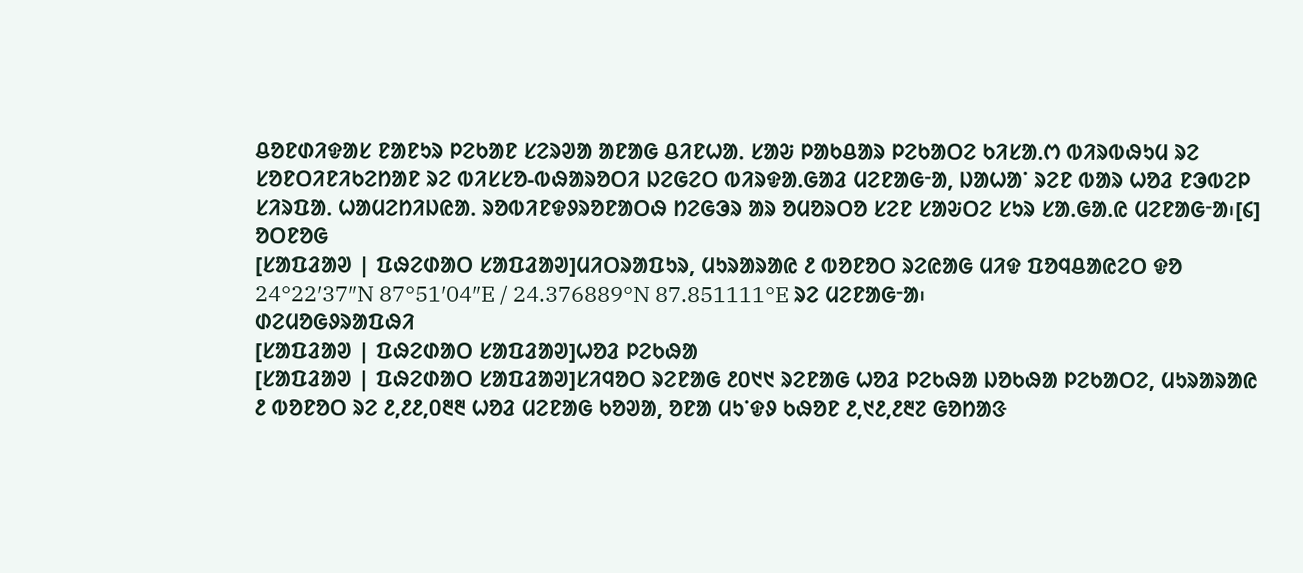ᱪᱚᱱᱰᱤᱫᱟᱥ ᱱᱟᱱᱩᱨ ᱞᱮᱠᱟᱱ ᱥᱮᱨᱣᱟ ᱟᱱᱟᱜ ᱪᱤᱱᱦᱟᱹ ᱥᱟᱶ ᱞᱟᱠᱪᱟᱨ ᱞᱮᱠᱟᱛᱮ ᱠᱤᱥᱟᱹᱬ ᱵᱤᱨᱵᱷᱩᱢ ᱨᱮ ᱥᱚᱱᱛᱤᱱᱤᱠᱮᱴᱟᱱ ᱨᱮ ᱵᱤᱥᱥᱚ-ᱵᱷᱟᱨᱚᱛᱤ ᱡᱮᱜᱮᱛ ᱵᱤᱨᱫᱟᱹᱜᱟᱲ ᱢᱮᱱᱟᱜᱼᱟ, ᱡᱟᱦᱟᱸ ᱨᱮᱱ ᱵᱟᱨ ᱦᱚᱲ ᱱᱳᱵᱮᱞ ᱥᱤᱨᱯᱟᱹ ᱦᱟᱢᱮᱴᱤᱡᱭᱟᱹ ᱨᱚᱵᱤᱱᱫᱽᱨᱚᱱᱟᱛᱷ ᱴᱮᱜᱳᱨ ᱟᱨ ᱚᱢᱚᱨᱛᱚ ᱥᱮᱱ ᱥᱟᱶᱛᱮ ᱥᱩᱨ ᱥᱟᱹᱜᱟᱹᱭ ᱢᱮᱱᱟᱜᱼᱟ᱾[᱔]
ᱚᱛᱱᱚᱜ
[ᱥᱟᱯᱲᱟᱣ | ᱯᱷᱮᱰᱟᱛ ᱥᱟᱯᱲᱟᱣ]ᱢᱤᱛᱨᱟᱯᱩᱨ, ᱢᱩᱨᱟᱨᱟᱭ ᱒ ᱵᱚᱱᱚᱛ ᱨᱮᱭᱟᱜ ᱢᱤᱫ ᱯᱚᱧᱪᱟᱭᱮᱛ ᱫᱚ 24°22′37″N 87°51′04″E / 24.376889°N 87.851111°E ᱨᱮ ᱢᱮᱱᱟᱜᱼᱟ᱾
ᱰᱮᱢᱚᱜᱽᱨᱟᱯᱷᱤ
[ᱥᱟᱯᱲᱟᱣ | ᱯᱷᱮᱰᱟᱛ ᱥᱟᱯᱲᱟᱣ]ᱦᱚᱲ ᱞᱮᱠᱷᱟ
[ᱥᱟᱯᱲᱟᱣ | ᱯᱷᱮᱰᱟᱛ ᱥᱟᱯᱲᱟᱣ]ᱥᱤᱧᱚᱛ ᱨᱮᱱᱟᱜ ᱒᱐᱑᱑ ᱨᱮᱱᱟᱜ ᱦᱚᱲ ᱞᱮᱠᱷᱟ ᱡᱚᱠᱷᱟ ᱞᱮᱠᱟᱛᱮ, ᱢᱩᱨᱟᱨᱟᱭ ᱒ ᱵᱚᱱᱚᱛ ᱨᱮ ᱒,᱒᱒,᱐᱓᱓ ᱦᱚᱲ ᱢᱮᱱᱟᱜ ᱠᱚᱣᱟ, ᱚᱱᱟ ᱢᱩᱸᱫᱽ ᱠᱷᱚᱱ ᱒,᱑᱒,᱒᱓᱗ ᱜᱚᱴᱟᱝ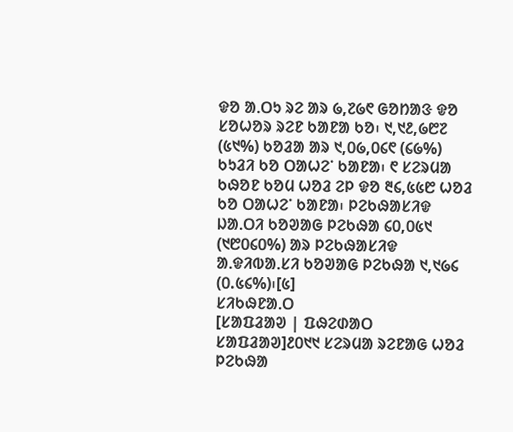ᱫᱚ ᱟᱹᱛᱩ ᱨᱮ ᱟᱨ ᱙,᱗᱙᱖ ᱜᱚᱴᱟᱝ ᱫᱚ ᱥᱚᱦᱚᱨ ᱨᱮᱱ ᱠᱟᱱᱟ ᱠᱚ᱾ ᱑,᱑᱒,᱙᱘᱗ (᱕᱑%) ᱠᱚᱲᱟ ᱟᱨ ᱑,᱐᱙,᱐᱔᱖ (᱔᱙%) ᱠᱩᱲᱤ ᱠᱚ ᱛᱟᱦᱮᱸ ᱠᱟᱱᱟ᱾ ᱖ ᱥᱮᱨᱢᱟ ᱠᱷᱚᱱ ᱠᱚᱢ ᱦᱚᱲ ᱮᱞ ᱫᱚ ᱓᱔,᱕᱕᱘ ᱦᱚᱲ ᱠᱚ ᱛᱟᱦᱮᱸ ᱠᱟᱱᱟ᱾ ᱞᱮᱠᱷᱟᱥᱤᱫ ᱡᱟᱹᱛᱤ ᱠᱚᱣᱟᱜ ᱞᱮᱠᱷᱟ ᱔᱐,᱐᱕᱑ (᱑᱘᱐᱔᱐%) ᱟᱨ ᱞᱮᱠᱷᱟᱥᱤᱫ ᱟᱹᱫᱤᱵᱟᱹᱥᱤ ᱠᱚᱣᱟᱜ ᱞᱮᱠᱷᱟ ᱑,᱑᱙᱔ (᱐.᱕᱔%)᱾[᱕]
ᱥᱤᱠᱷᱱᱟᱹᱛ
[ᱥᱟᱯᱲᱟᱣ | ᱯᱷᱮᱰᱟᱛ ᱥᱟᱯᱲᱟᱣ]᱒᱐᱑᱑ ᱥᱮᱨᱢᱟ ᱨᱮᱱᱟᱜ ᱦᱚᱲ ᱞᱮᱠᱷᱟ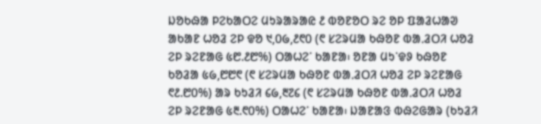ᱡᱚᱠᱷᱟ ᱞᱮᱠᱟᱛᱮ ᱢᱩᱨᱟᱨᱟᱭ ᱒ ᱵᱚᱱᱚᱛ ᱨᱮ ᱚᱞ ᱯᱟᱲᱦᱟᱣ ᱟᱠᱟᱱ ᱦᱚᱲ ᱮᱞ ᱫᱚ ᱑,᱐᱙,᱒᱖᱐ (᱖ ᱥᱮᱨᱢᱟ ᱠᱷᱚᱱ ᱵᱟᱹᱲᱛᱤ ᱦᱚᱲ ᱮᱞ ᱨᱮᱱᱟᱜ ᱕᱘.᱒᱘%) ᱛᱟᱦᱮᱸ ᱠᱟᱱᱟ᱾ ᱚᱱᱟ ᱢᱩᱸᱫᱽ ᱠᱷᱚᱱ ᱠᱚᱲᱟ ᱕᱙,᱘᱘᱖ (᱖ ᱥᱮᱨᱢᱟ ᱠᱷᱚᱱ ᱵᱟᱹᱲᱛᱤ ᱦᱚᱲ ᱮᱞ ᱨᱮᱱᱟᱜ ᱖᱒.᱘᱐%) ᱟᱨ ᱠᱩᱲᱤ ᱔᱙,᱓᱗᱔ (᱖ ᱥᱮᱨᱢᱟ ᱠᱷᱚᱱ ᱵᱟᱹᱲᱛᱤ ᱦᱚᱲ ᱮᱞ ᱨᱮᱱᱟᱜ ᱕᱓.᱖᱐%) ᱛᱟᱦᱮᱸ ᱠᱟᱱᱟ᱾ ᱡᱟᱱᱟᱝ ᱵᱷᱮᱜᱟᱨ (ᱠᱩᱲᱤ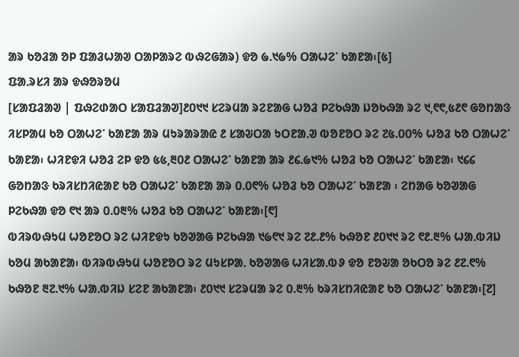ᱟᱨ ᱠᱚᱲᱟ ᱚᱞ ᱯᱟᱲᱦᱟᱣ ᱛᱟᱞᱟᱨᱮ ᱵᱷᱮᱜᱟᱨ) ᱫᱚ ᱙.᱑᱙% ᱛᱟᱦᱮᱸ ᱠᱟᱱᱟ᱾[᱕]
ᱯᱟᱹᱨᱥᱤ ᱟᱨ ᱫᱷᱚᱨᱚᱢ
[ᱥᱟᱯᱲᱟᱣ | ᱯᱷᱮᱰᱟᱛ ᱥᱟᱯᱲᱟᱣ]᱒᱐᱑᱑ ᱥᱮᱨᱢᱟ ᱨᱮᱱᱟᱜ ᱦᱚᱲ ᱞᱮᱠᱷᱟ ᱡᱚᱠᱷᱟ ᱨᱮ ᱑,᱖᱖,᱕᱒᱖ ᱜᱚᱴᱟᱝ ᱤᱥᱞᱟᱢ ᱠᱚ ᱛᱟᱦᱮᱸ ᱠᱟᱱᱟ ᱟᱨ ᱢᱩᱨᱟᱨᱟᱭ ᱒ ᱥᱟᱶᱛᱟ ᱩᱛᱱᱟᱹᱣ ᱵᱚᱱᱚᱛ ᱨᱮ ᱗᱕.᱐᱐% ᱦᱚᱲ ᱠᱚ ᱛᱟᱦᱮᱸ ᱠᱟᱱᱟ᱾ ᱦᱤᱱᱫᱤ ᱦᱚᱲ ᱮᱞ ᱫᱚ ᱕᱕,᱓᱐᱒ ᱛᱟᱦᱮᱸ ᱠᱟᱱᱟ ᱟᱨ ᱒᱔.᱙᱑% ᱦᱚᱲ ᱠᱚ ᱛᱟᱦᱮᱸ ᱠᱟᱱᱟ᱾ ᱑᱔᱔ ᱜᱚᱴᱟᱝ ᱠᱨᱤᱥᱴᱤᱭᱟᱱ ᱠᱚ ᱛᱟᱦᱮᱸ ᱠᱟᱱᱟ ᱟᱨ ᱐.᱐᱖% ᱦᱚᱲ ᱠᱚ ᱛᱟᱦᱮᱸ ᱠᱟᱱᱟ ᱾ ᱮᱴᱟᱜ ᱠᱚᱣᱟᱜ ᱞᱮᱠᱷᱟ ᱫᱚ ᱖᱑ ᱟᱨ ᱐.᱐᱓% ᱦᱚᱲ ᱠᱚ ᱛᱟᱦᱮᱸ ᱠᱟᱱᱟ᱾[᱖]
ᱵᱤᱨᱵᱷᱩᱢ ᱦᱚᱱᱚᱛ ᱨᱮ ᱦᱤᱱᱫᱩ ᱠᱚᱣᱟᱜ ᱞᱮᱠᱷᱟ ᱑᱙᱖᱑ ᱨᱮ ᱗᱒.᱒% ᱠᱷᱚᱱ ᱒᱐᱑᱑ ᱨᱮ ᱖᱒.᱓% ᱦᱟᱹᱵᱤᱡ ᱠᱚᱢ ᱟᱠᱟᱱᱟ᱾ ᱵᱤᱨᱵᱷᱩᱢ ᱦᱚᱱᱚᱛ ᱨᱮ ᱢᱩᱥᱞᱟᱹ ᱠᱚᱣᱟᱜ ᱦᱤᱥᱟᱹᱵᱽ ᱫᱚ ᱱᱚᱶᱟ ᱚᱠᱛᱚ ᱨᱮ ᱒᱗.᱖% ᱠᱷᱚᱱ ᱓᱗.᱑% ᱦᱟᱹᱵᱤᱡ ᱥᱮᱱ ᱟᱠᱟᱱᱟ᱾ ᱒᱐᱑᱑ ᱥᱮᱨᱢᱟ ᱨᱮ ᱐.᱓% ᱠᱨᱤᱥᱴᱤᱭᱟᱱ ᱠᱚ ᱛᱟᱦᱮᱸ ᱠᱟᱱᱟ᱾[᱗]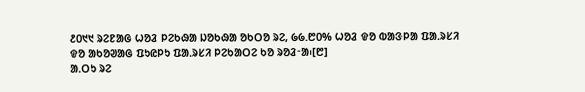᱒᱐᱑᱑ ᱨᱮᱱᱟᱜ ᱦᱚᱲ ᱞᱮᱠᱷᱟ ᱡᱚᱠᱷᱟ ᱚᱠᱛᱚ ᱨᱮ, ᱙᱙.᱘᱐% ᱦᱚᱲ ᱫᱚ ᱵᱟᱝᱞᱟ ᱯᱟᱹᱨᱥᱤ ᱫᱚ ᱟᱠᱚᱣᱟᱜ ᱯᱩᱭᱞᱩ ᱯᱟᱹᱨᱥᱤ ᱞᱮᱠᱟᱛᱮ ᱠᱚ ᱨᱚᱲᱼᱟ᱾[᱘]
ᱟᱹᱛᱩ ᱨᱮ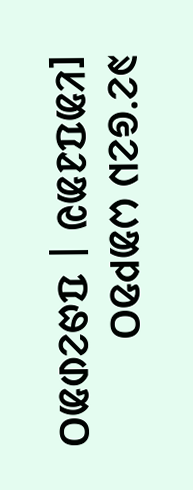ᱨᱮᱸᱜᱮᱡ ᱦᱟᱞᱚᱛ
[ᱥᱟᱯᱲᱟᱣ | ᱯᱷᱮᱰᱟᱛ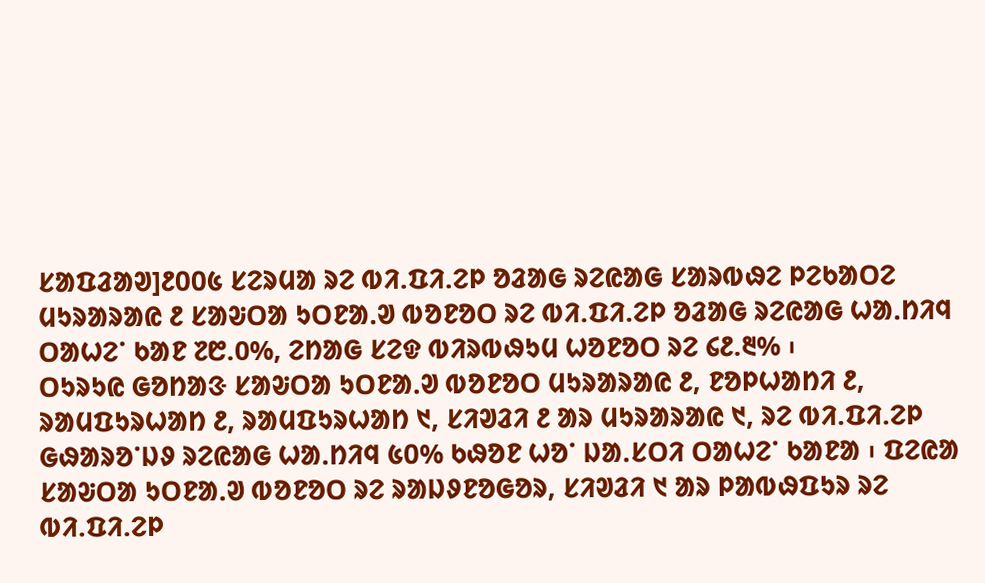ᱥᱟᱯᱲᱟᱣ]᱒᱐᱐᱕ ᱥᱮᱨᱢᱟ ᱨᱮ ᱵᱤ.ᱯᱤ.ᱮᱞ ᱚᱲᱟᱜ ᱨᱮᱭᱟᱜ ᱥᱟᱨᱵᱷᱮ ᱞᱮᱠᱟᱛᱮ ᱢᱩᱨᱟᱨᱟᱭ ᱒ ᱥᱟᱶᱛᱟ ᱩᱛᱱᱟᱹᱣ ᱵᱚᱱᱚᱛ ᱨᱮ ᱵᱤ.ᱯᱤ.ᱮᱞ ᱚᱲᱟᱜ ᱨᱮᱭᱟᱜ ᱦᱟᱹᱴᱤᱧ ᱛᱟᱦᱮᱸ ᱠᱟᱱ ᱗᱘.0%, ᱮᱴᱟᱜ ᱥᱮᱫ ᱵᱤᱨᱵᱷᱩᱢ ᱦᱚᱱᱚᱛ ᱨᱮ ᱔᱒.᱓% ᱾
ᱛᱩᱨᱩᱭ ᱜᱚᱴᱟᱝ ᱥᱟᱶᱛᱟ ᱩᱛᱱᱟᱹᱣ ᱵᱚᱱᱚᱛ ᱢᱩᱨᱟᱨᱟᱭ ᱒, ᱱᱚᱞᱦᱟᱴᱤ ᱒, ᱨᱟᱢᱯᱩᱨᱦᱟᱴ ᱒, ᱨᱟᱢᱯᱩᱨᱦᱟᱴ ᱑, ᱥᱤᱣᱲᱤ ᱒ ᱟᱨ ᱢᱩᱨᱟᱨᱟᱭ ᱑, ᱨᱮ ᱵᱤ.ᱯᱤ.ᱮᱞ ᱜᱷᱟᱨᱚᱸᱡᱽ ᱨᱮᱭᱟᱜ ᱦᱟᱹᱴᱤᱧ ᱕᱐% ᱠᱷᱚᱱ ᱦᱚᱸ ᱡᱟᱹᱥᱛᱤ ᱛᱟᱦᱮᱸ ᱠᱟᱱᱟ ᱾ ᱯᱮᱭᱟ ᱥᱟᱶᱛᱟ ᱩᱛᱱᱟᱹᱣ ᱵᱚᱱᱚᱛ ᱨᱮ ᱨᱟᱡᱽᱱᱚᱜᱚᱨ, ᱥᱤᱣᱲᱤ ᱑ ᱟᱨ ᱞᱟᱵᱷᱯᱩᱨ ᱨᱮ ᱵᱤ.ᱯᱤ.ᱮᱞ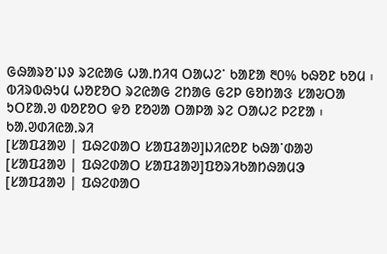ᱜᱷᱟᱨᱚᱸᱡᱽ ᱨᱮᱭᱟᱜ ᱦᱟᱹᱴᱤᱧ ᱛᱟᱦᱮᱸ ᱠᱟᱱᱟ ᱓᱐% ᱠᱷᱚᱱ ᱠᱚᱢ ᱾ ᱵᱤᱨᱵᱷᱩᱢ ᱦᱚᱱᱚᱛ ᱨᱮᱭᱟᱜ ᱮᱴᱟᱜ ᱜᱮᱞ ᱜᱚᱴᱟᱝ ᱥᱟᱶᱛᱟ ᱩᱛᱱᱟᱹᱣ ᱵᱚᱱᱚᱛ ᱫᱚ ᱱᱚᱣᱟ ᱛᱟᱞᱟ ᱨᱮ ᱛᱟᱦᱮ ᱞᱮᱱᱟ ᱾
ᱠᱟᱹᱣᱰᱤᱭᱟᱹᱨᱤ
[ᱥᱟᱯᱲᱟᱣ | ᱯᱷᱮᱰᱟᱛ ᱥᱟᱯᱲᱟᱣ]ᱡᱤᱭᱚᱱ ᱠᱷᱟᱸᱰᱟᱣ
[ᱥᱟᱯᱲᱟᱣ | ᱯᱷᱮᱰᱟᱛ ᱥᱟᱯᱲᱟᱣ]ᱯᱚᱨᱤᱠᱟᱴᱷᱟᱢᱳ
[ᱥᱟᱯᱲᱟᱣ | ᱯᱷᱮᱰᱟᱛ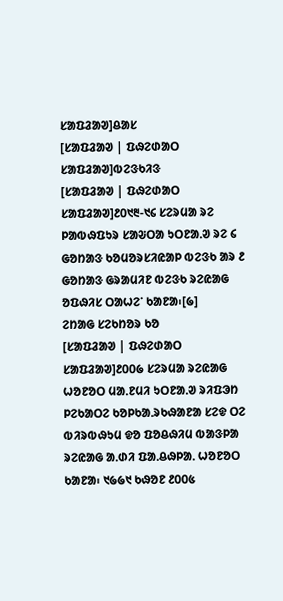ᱥᱟᱯᱲᱟᱣ]ᱪᱟᱥ
[ᱥᱟᱯᱲᱟᱣ | ᱯᱷᱮᱰᱟᱛ ᱥᱟᱯᱲᱟᱣ]ᱵᱮᱝᱠᱤᱝ
[ᱥᱟᱯᱲᱟᱣ | ᱯᱷᱮᱰᱟᱛ ᱥᱟᱯᱲᱟᱣ]᱒᱐᱑᱓-᱑᱔ ᱥᱮᱨᱢᱟ ᱨᱮ ᱞᱟᱵᱷᱯᱩᱨ ᱥᱟᱶᱛᱟ ᱩᱛᱱᱟᱹᱣ ᱨᱮ ᱔ ᱜᱚᱴᱟᱝ ᱠᱚᱢᱚᱨᱥᱤᱭᱟᱞ ᱵᱮᱝᱠ ᱟᱨ ᱒ ᱜᱚᱴᱟᱝ ᱜᱨᱟᱢᱤᱱ ᱵᱮᱝᱠ ᱨᱮᱭᱟᱜ ᱚᱯᱷᱤᱥ ᱛᱟᱦᱮᱸ ᱠᱟᱱᱟ᱾[᱙]
ᱮᱴᱟᱜ ᱥᱮᱠᱴᱚᱨ ᱠᱚ
[ᱥᱟᱯᱲᱟᱣ | ᱯᱷᱮᱰᱟᱛ ᱥᱟᱯᱲᱟᱣ]᱒᱐᱐᱙ ᱥᱮᱨᱢᱟ ᱨᱮᱭᱟᱜ ᱦᱚᱱᱚᱛ ᱢᱟᱹᱱᱢᱤ ᱩᱛᱱᱟᱹᱣ ᱨᱤᱯᱳᱴ ᱞᱮᱠᱟᱛᱮ ᱠᱚᱞᱠᱟᱹᱨᱠᱷᱟᱱᱟ ᱥᱮᱫ ᱛᱮ ᱵᱤᱨᱵᱷᱩᱢ ᱫᱚ ᱯᱚᱪᱷᱤᱢ ᱵᱟᱝᱞᱟ ᱨᱮᱭᱟᱜ ᱟᱹᱰᱤ ᱯᱟᱹᱪᱷᱞᱟᱹ ᱦᱚᱱᱚᱛ ᱠᱟᱱᱟ᱾ ᱑᱙᱙᱑ ᱠᱷᱚᱱ ᱒᱐᱐᱕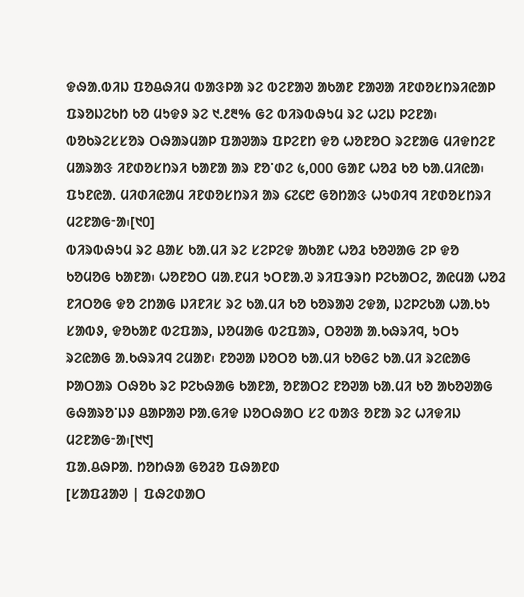ᱫᱷᱟᱹᱵᱤᱡ ᱯᱚᱪᱷᱤᱢ ᱵᱟᱝᱞᱟ ᱨᱮ ᱵᱮᱱᱟᱣ ᱟᱠᱟᱱ ᱱᱟᱣᱟ ᱤᱱᱰᱚᱥᱴᱨᱤᱭᱟᱞ ᱯᱨᱚᱡᱮᱠᱴ ᱠᱚ ᱢᱩᱫᱽ ᱨᱮ ᱑.᱒᱓% ᱜᱮ ᱵᱤᱨᱵᱷᱩᱢ ᱨᱮ ᱦᱮᱡ ᱞᱮᱱᱟ᱾ ᱵᱚᱠᱨᱮᱥᱥᱚᱨ ᱛᱷᱟᱨᱢᱟᱞ ᱯᱟᱣᱟᱨ ᱯᱞᱮᱱᱴ ᱫᱚ ᱦᱚᱱᱚᱛ ᱨᱮᱱᱟᱜ ᱢᱤᱫᱴᱮᱱ ᱢᱟᱨᱟᱝ ᱤᱱᱰᱚᱥᱴᱨᱤ ᱠᱟᱱᱟ ᱟᱨ ᱱᱚᱸᱰᱮ ᱕,᱐᱐᱐ ᱜᱟᱱ ᱦᱚᱲ ᱠᱚ ᱠᱟᱹᱢᱤᱭᱟ᱾ ᱯᱩᱱᱭᱟᱹ ᱢᱤᱰᱤᱭᱟᱢ ᱤᱱᱰᱚᱥᱴᱨᱤ ᱟᱨ ᱔᱗᱔᱘ ᱜᱚᱴᱟᱝ ᱦᱩᱰᱤᱧ ᱤᱱᱰᱚᱥᱴᱨᱤ ᱢᱮᱱᱟᱜᱼᱟ᱾[᱑᱐]
ᱵᱤᱨᱵᱷᱩᱢ ᱨᱮ ᱪᱟᱥ ᱠᱟᱹᱢᱤ ᱨᱮ ᱥᱮᱞᱮᱫ ᱟᱠᱟᱱ ᱦᱚᱲ ᱠᱚᱣᱟᱜ ᱮᱞ ᱫᱚ ᱠᱚᱢᱚᱜ ᱠᱟᱱᱟ᱾ ᱦᱚᱱᱚᱛ ᱢᱟᱹᱱᱢᱤ ᱩᱛᱱᱟᱹᱣ ᱨᱤᱯᱳᱨᱴ ᱞᱮᱠᱟᱛᱮ, ᱟᱭᱢᱟ ᱦᱚᱲ ᱱᱤᱛᱚᱜ ᱫᱚ ᱮᱴᱟᱜ ᱡᱤᱱᱤᱥ ᱨᱮ ᱠᱟᱹᱢᱤ ᱠᱚ ᱠᱚᱨᱟᱣ ᱮᱫᱟ, ᱡᱮᱞᱮᱠᱟ ᱦᱟᱹᱠᱩ ᱥᱟᱵᱽ, ᱫᱚᱠᱟᱱ ᱵᱮᱯᱟᱨ, ᱡᱚᱢᱟᱜ ᱵᱮᱯᱟᱨ, ᱛᱚᱣᱟ ᱟᱹᱠᱷᱨᱤᱧ, ᱩᱛᱩ ᱨᱮᱭᱟᱜ ᱟᱹᱠᱷᱨᱤᱧ ᱮᱢᱟᱱ᱾ ᱱᱚᱣᱟ ᱡᱚᱛᱚ ᱠᱟᱹᱢᱤ ᱠᱚᱜᱮ ᱠᱟᱹᱢᱤ ᱨᱮᱭᱟᱜ ᱞᱟᱛᱟᱨ ᱛᱷᱚᱠ ᱨᱮ ᱞᱮᱠᱷᱟᱜ ᱠᱟᱱᱟ, ᱚᱱᱟᱛᱮ ᱱᱚᱣᱟ ᱠᱟᱹᱢᱤ ᱠᱚ ᱟᱠᱚᱣᱟᱜ ᱜᱷᱟᱨᱚᱸᱡᱽ ᱪᱟᱞᱟᱣ ᱞᱟᱹᱜᱤᱫ ᱡᱚᱛᱷᱟᱛ ᱥᱮ ᱵᱟᱝ ᱚᱱᱟ ᱨᱮ ᱦᱤᱫᱤᱡ ᱢᱮᱱᱟᱜᱼᱟ᱾[᱑᱑]
ᱯᱟᱹᱪᱷᱞᱟᱹ ᱴᱚᱴᱷᱟ ᱜᱚᱲᱚ ᱯᱷᱟᱱᱰ
[ᱥᱟᱯᱲᱟᱣ | ᱯᱷᱮᱰᱟᱛ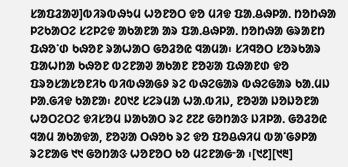ᱥᱟᱯᱲᱟᱣ]ᱵᱤᱨᱵᱷᱩᱢ ᱦᱚᱱᱚᱛ ᱫᱚ ᱢᱤᱫ ᱯᱟᱹᱪᱷᱞᱟᱹ ᱴᱚᱴᱷᱟ ᱞᱮᱠᱟᱛᱮ ᱥᱮᱞᱮᱫ ᱟᱠᱟᱱᱟ ᱟᱨ ᱯᱟᱹᱪᱷᱞᱟᱹ ᱴᱚᱴᱷᱟ ᱜᱨᱟᱱᱴ ᱯᱷᱚᱸᱰ ᱠᱷᱚᱱ ᱨᱟᱦᱟᱛ ᱜᱚᱲᱚᱭ ᱧᱟᱢᱟ᱾ ᱥᱤᱧᱚᱛ ᱥᱚᱨᱠᱟᱨ ᱯᱟᱦᱴᱟ ᱠᱷᱚᱱ ᱵᱮᱱᱟᱣ ᱟᱠᱟᱱ ᱱᱚᱶᱟ ᱯᱷᱟᱱᱰ ᱫᱚ ᱯᱨᱚᱥᱟᱥᱚᱱᱤᱠ ᱵᱤᱵᱷᱟᱜᱽ ᱨᱮ ᱵᱷᱮᱜᱟᱨ ᱵᱷᱮᱜᱟᱨ ᱠᱟᱹᱢᱡ ᱞᱟᱹᱜᱤᱫ ᱠᱟᱱᱟ᱾ ᱒᱐᱑᱒ ᱥᱮᱨᱢᱟ ᱦᱟᱹᱵᱤᱡ, ᱱᱚᱣᱟ ᱡᱚᱡᱚᱱᱟ ᱦᱚᱛᱮᱛᱮ ᱫᱤᱥᱚᱢ ᱡᱟᱠᱟᱛ ᱨᱮ ᱒᱗᱒ ᱜᱚᱴᱟᱝ ᱡᱤᱞᱟᱹ ᱜᱚᱲᱚᱭ ᱧᱟᱢ ᱟᱠᱟᱫᱟ, ᱱᱚᱶᱟ ᱛᱷᱚᱠ ᱨᱮ ᱫᱚ ᱯᱚᱪᱷᱤᱢ ᱵᱟᱸᱜᱽᱞᱟ ᱨᱮᱱᱟᱜ ᱑᱑ ᱜᱚᱴᱟᱝ ᱦᱚᱱᱚᱛ ᱠᱚ ᱢᱮᱱᱟᱜᱼᱟ ᱾[᱑᱒][᱑᱓]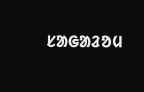ᱥᱟᱜᱟᱲᱚᱢ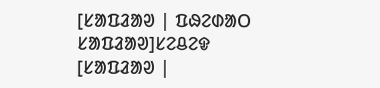[ᱥᱟᱯᱲᱟᱣ | ᱯᱷᱮᱰᱟᱛ ᱥᱟᱯᱲᱟᱣ]ᱥᱮᱪᱮᱫ
[ᱥᱟᱯᱲᱟᱣ |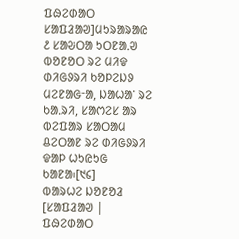ᱯᱷᱮᱰᱟᱛ ᱥᱟᱯᱲᱟᱣ]ᱢᱩᱨᱟᱨᱟᱭ ᱒ ᱥᱟᱶᱛᱟ ᱩᱛᱱᱟᱹᱣ ᱵᱚᱱᱚᱛ ᱨᱮ ᱢᱤᱫ ᱰᱤᱜᱽᱨᱤ ᱠᱚᱞᱮᱡᱽ ᱢᱮᱱᱟᱜᱼᱟ, ᱡᱟᱦᱟᱸ ᱨᱮ ᱠᱟᱹᱨᱤ, ᱥᱟᱬᱮᱥ ᱟᱨ ᱵᱮᱯᱟᱨ ᱥᱟᱛᱟᱢ ᱪᱮᱛᱟᱱ ᱨᱮ ᱰᱤᱜᱽᱨᱤ ᱫᱟᱞ ᱦᱩᱭᱩᱜ ᱠᱟᱱᱟ᱾[᱑᱔]
ᱵᱟᱨᱦᱮ ᱡᱚᱱᱚᱲ
[ᱥᱟᱯᱲᱟᱣ | ᱯᱷᱮᱰᱟᱛ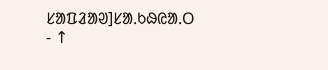ᱥᱟᱯᱲᱟᱣ]ᱥᱟᱹᱠᱷᱭᱟᱹᱛ
- ↑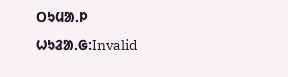ᱛᱩᱢᱟᱹᱞ ᱦᱩᱲᱟᱹᱜ:Invalid